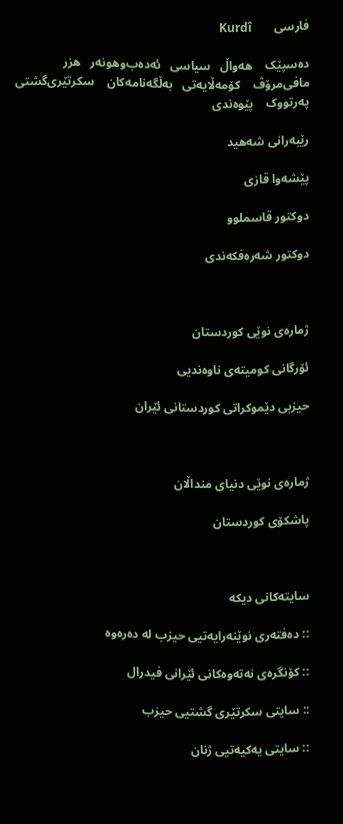فارسی       Kurdî

ده‌سپێک    هه‌واڵ   سیاسی   ئه‌ده‌ب‌وهونه‌ر   هزر   مافی‌مرۆڤ    کۆمه‌ڵایه‌تی   به‌ڵگه‌نامه‌کان    سکرتێری‌گشتی    په‌رتووک    پێوه‌ندی

رێبه‌رانی شه‌هید

پێشه‌وا قازی‌

دوكتور قاسملوو

دوكتور شه‌ره‌فکه‌ندی



ژماره‌ی نوێی كوردستان

ئۆرگانی كومیته‌ی ناوه‌ندیی

حیزبی دێموكراتی كوردستانی ئێران



ژماره‌ی نوێی دنیای منداڵان

پاشكۆی كوردستان



سایته‌کانی دیکه

:: ده‌فته‌ری نوێنه‌رایه‌تیی حیزب له ده‌ره‌وه

:: كۆنگره‌ی‌ نه‌ته‌وه‌كانی‌ ئێرانی‌ فیدرال

:: سایتی سکرتێری گشتیی حیزب

:: سایتی یه‌كیه‌تیی ژنان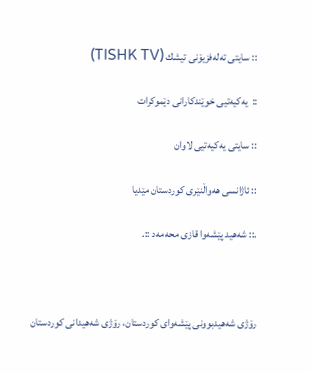:: سایتی ته‌له‌فزیۆنی‌ تیشك (TISHK TV)

::  یه‌كیه‌تیی‌ خوێندكارانی‌ دێموكرات

:: سایتی یه‌کیه‌تیی لاوان

:: ئاژانسی هه‌واڵنێری كوردستان مێدیا

.:: شه‌هید پێشه‌وا قازی‌ محه‌مه‌د ::.



رۆژی‌ شه‌هیدبوونی‌ پێشه‌وای‌ كوردستان، رۆژی‌ شه‌هیدانی‌ كوردستان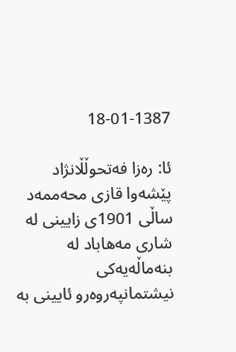18-01-1387

ئا: ره‌زا فه‌تحوڵڵانژاد
پێشه‌وا قازی‌ محه‌ممه‌د ساڵی‌ 1901ی‌ زایینی‌ له‌ شاری‌ مه‌هاباد له‌ بنه‌ماڵه‌یه‌كی‌ نیشتمانپه‌روه‌ر‌و ئایینی‌ به‌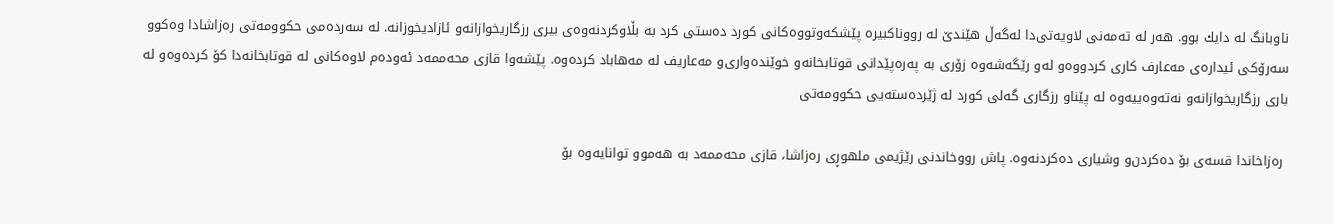ناوبانگ له‌ دایك بوو. هه‌ر له‌ ته‌مه‌نی‌ لاویه‌تی‌دا له‌گه‌ڵ هێندێ‌ له‌ رووناكبیره‌ پێشكه‌وتووه‌كانی‌ كورد ده‌ستی‌ كرد به‌ بڵاوكردنه‌وه‌ی‌ بیری‌ رزگاریخوازانه‌و ئازادیخوزانه‌. له‌ سه‌رده‌می‌ حكوومه‌تی‌ ره‌زاشادا وه‌كوو سه‌رۆكی‌ ئیداره‌ی‌ مه‌عارف كاری‌ كردووه‌‌و له‌و رێگه‌شه‌وه‌ زۆری‌ به‌ په‌ره‌پێدانی‌ قوتابخانه‌‌و خوێنده‌واری‌‌و مه‌عاریف له‌ مه‌هاباد كرده‌وه‌. پێشه‌وا قازی‌ محه‌ممه‌د ئه‌وده‌م لاوه‌كانی‌ له‌ قوتابخانه‌دا كۆ كرده‌وه‌‌و له‌ باری‌ رزگاریخوازانه‌‌و نه‌ته‌وه‌ییه‌وه‌ له‌ پێناو رزگاری‌ گه‌لی‌ كورد له‌ ژێرده‌سته‌یی‌ حكوومه‌تی‌

 ره‌زاخاندا قسه‌ی‌ بۆ ده‌كردن‌و وشیاری‌ ده‌كردنه‌وه‌. پاش رووخاندنی‌ رێژیمی‌ ملهوڕی‌ ره‌زاشا، قازی‌ محه‌ممه‌د به‌ هه‌موو توانایه‌وه‌ بۆ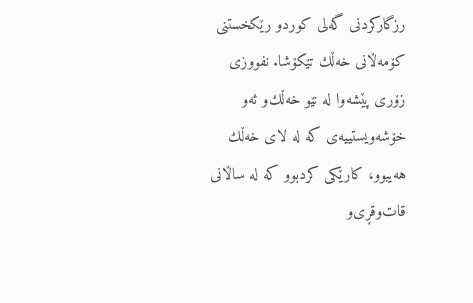رزگاركردنی‌ گه‌لی‌ كورد‌و رێكخستنی‌ كۆمه‌ڵانی‌ خه‌ڵك تێكۆشا. نفووزی‌ زۆری‌ پێشه‌وا له‌ نێو خه‌ڵك‌و ئه‌و خۆشه‌ویستییه‌ی‌ كه‌ له‌ لای‌ خه‌ڵك هه‌یبوو، كارێكی‌ كردبوو كه‌ له‌ ساڵانی‌ قات‌وقڕی‌‌و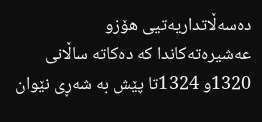ده‌سه‌ڵاتداریه‌تیی‌ هۆز‌و عه‌شیره‌ته‌كاندا كه‌ ده‌كاته‌ ساڵانی‌ 1320و 1324تا پێش به‌ شه‌ڕی‌ نێوان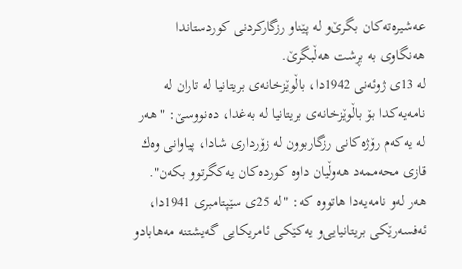عه‌شیره‌ته‌كان بگرێ‌‌و له‌ پێناو رزگاركردنی‌ كوردستاندا هه‌نگاوی‌ به‌ بڕشت هه‌ڵبگرێ‌.
له‌ 13ی‌ ژوئه‌نی‌ 1942دا، باڵوێزخانه‌ی‌ بریتانیا له‌ تاران له‌ نامه‌یه‌كدا بۆ باڵوێزخانه‌ی‌ بریتانیا له‌ به‌غدا، ده‌نووسێ‌: "هه‌ر له‌ یه‌كه‌م رۆژه‌كانی‌ رزگاربوون له‌ زۆرداری‌ شادا، پیاوانی‌ وه‌ك قازی‌ محه‌ممه‌د هه‌وڵیان داوه‌ كورده‌كان یه‌كگرتوو بكه‌ن". هه‌ر له‌و نامه‌یه‌دا هاتووه‌ كه‌: "له‌ 25ی‌ سێپتامبری 1941دا، ئه‌فسه‌رێكی‌ بریتانیایی‌‌و یه‌كێكی‌ ئامریكایی‌ گه‌یشتنه‌ مه‌هاباد‌و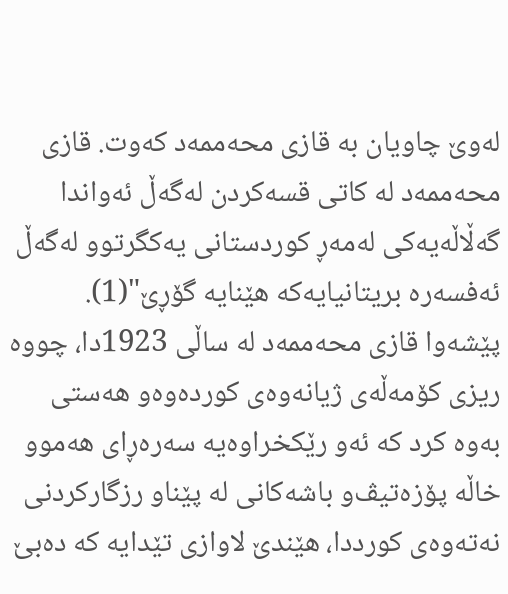له‌وێ‌ چاویان به‌ قازی‌ محه‌ممه‌د كه‌وت. قازی‌ محه‌ممه‌د له‌ كاتی‌ قسه‌كردن له‌گه‌ڵ ئه‌واندا گه‌ڵاڵه‌یه‌كی‌ له‌مه‌ڕ كوردستانی‌ یه‌كگرتوو له‌گه‌ڵ ئه‌فسه‌ره‌ بریتانیایه‌كه‌ هێنایه‌ گۆڕێ‌"(1).
پێشه‌وا قازی‌ محه‌ممه‌د له‌ ساڵی‌ 1923دا، چووه‌ ریزی‌ كۆمه‌ڵه‌ی‌ ژیانه‌وه‌ی‌ كورده‌وه‌‌و هه‌ستی‌ به‌وه‌ كرد كه‌ ئه‌و رێكخراوه‌یه‌ سه‌ره‌ڕای‌ هه‌موو خاڵه‌ پۆزه‌تیڤ‌و باشه‌كانی‌ له‌ پێناو رزگاركردنی‌ نه‌ته‌وه‌ی‌ كورددا، هێندێ‌ لاوازی‌ تێدایه‌ كه‌ ده‌بێ‌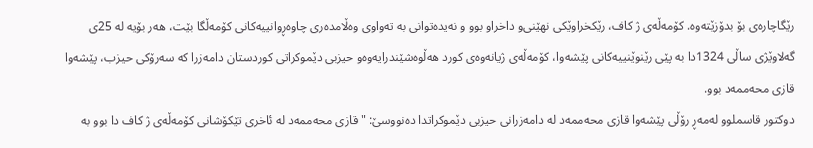رێگاچاره‌ی‌ بۆ بدۆزێته‌وه‌. كۆمه‌ڵه‌ی‌ ژ كاف، رێكخراوێكی‌ نهێنی‌‌و داخراو بوو ‌و نه‌یده‌توانی‌ به‌ ته‌واوی‌ وه‌ڵامده‌ری‌ چاوه‌ڕوانییه‌كانی‌ كۆمه‌ڵگا بێت، هه‌ر بۆیه‌ له‌ 25ی‌ گه‌لاوێژی‌ ساڵی‌ 1324دا به‌ پێی‌ رێنوێنییه‌كانی‌ پێشه‌وا، كۆمه‌ڵه‌ی‌ ژیانه‌وه‌ی‌ كورد هه‌ڵوه‌شێندرایه‌وه‌‌و حیزبی‌ دێموكراتی‌ كوردستان دامه‌زرا كه‌ سه‌رۆكی‌ حیزب، پێشه‌وا قازی‌ محه‌ممه‌د بوو.
دوكتور قاسملوو له‌مه‌ڕ رۆڵی‌ پێشه‌وا قازی‌ محه‌ممه‌د له‌ دامه‌زرانی‌ حیزبی‌ دێموكراتدا ده‌نووسێ‌: "قازی‌ محه‌ممه‌د له‌ ئاخری‌ تێكۆشانی‌ كۆمه‌ڵه‌ی‌ ژ كاف دا بوو به‌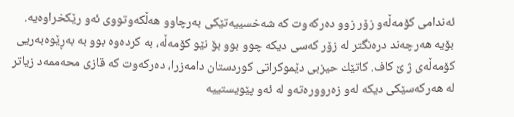ئه‌ندامی‌ كۆمه‌ڵه‌‌و زۆر زوو ده‌ركه‌وت كه‌ شه‌خسییه‌تێكی‌ به‌رچاو‌و هه‌ڵكه‌وتووی‌ ئه‌و رێكخراوه‌یه‌. بۆیه‌ هه‌رچه‌ند دره‌نگتر له‌ زۆر كه‌سی‌ دیكه‌ چوو بوو بۆ نێو كۆمه‌ڵه‌، به‌ كرده‌وه‌ بوو به‌ به‌ڕێوه‌به‌ریی‌ كۆمه‌ڵه‌ی‌ ژ ێ‌ كاف. كاتێك حیزبی‌ دێموكراتی‌ كوردستان دامه‌زرا، ده‌ركه‌وت كه‌ قازی‌ محه‌ممه‌د زیاتر له‌ هه‌ركه‌سێكی‌ دیكه‌ له‌و زه‌رووره‌ته‌‌و له‌ ئه‌و پێویستییه‌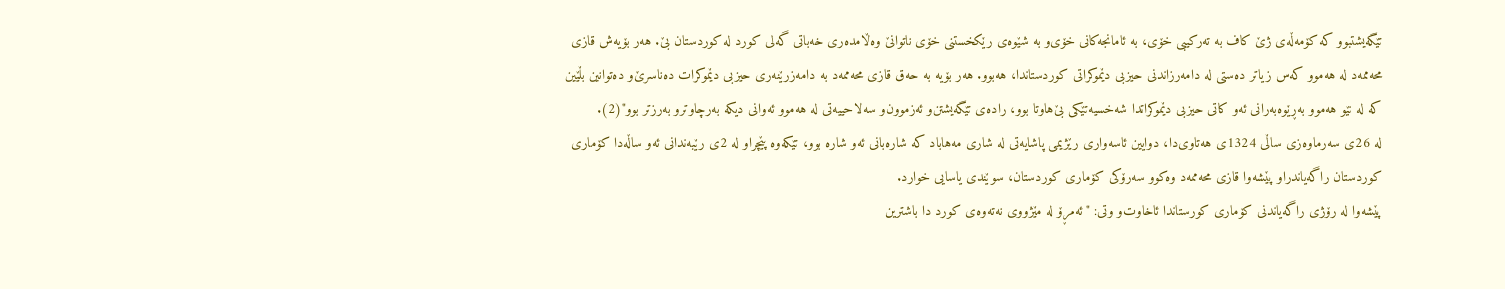تێگه‌یشتبوو كه‌ كۆمه‌ڵه‌ی‌ ژێ‌ كاف به‌ ته‌ركیبی خۆی، به‌ ئامانجه‌كانی‌ خۆی‌و به‌ شێوه‌ی‌ رێكخستنی‌ خۆی ناتوانێ‌ وه‌ڵامده‌ری‌ خه‌باتی‌ گه‌لی‌ كورد له‌ كوردستان بێ. هه‌ر بۆیه‌ش قازی‌ محه‌ممه‌د له‌ هه‌موو كه‌س زیاتر ده‌ستی‌ له‌ دامه‌رزاندنی‌ حیزبی‌ دێموكراتی‌ كوردستاندا، هه‌بوو. هه‌ر بۆیه‌ به‌ حه‌ق قازی‌ محه‌ممه‌د به‌ دامه‌زرێنه‌ری‌ حیزبی‌ دێموكرات ده‌ناسرێ‌‌و ده‌توانین بڵێین كه‌ له‌ نێو هه‌موو به‌ڕێوه‌به‌رانی ئه‌و كاتی‌ حیزبی‌ دێموكراتدا شه‌خسیه‌تێكی‌ بێ‌هاوتا بوو، راده‌ی‌ تێگه‌یشتن‌و ئه‌زموون‌و سه‌لاحییه‌تی‌ له‌ هه‌موو ئه‌وانی‌ دیكه‌ به‌رچاوتر‌و به‌رزتر بوو"(2).
له‌ 26ی‌ سه‌رماوه‌زی‌ ساڵی‌ 1324ی‌ هه‌تاوی‌دا، دوایین ئاسه‌واری‌ رێژیمی‌ پاشایه‌تی‌ له‌ شاری‌ مه‌هاباد كه‌ شاره‌بانی‌ ئه‌و شاره‌ بوو، تێكه‌وه‌ پێچرا‌و له‌ 2ی‌ رێبه‌ندانی‌ ئه‌و ساڵه‌دا كۆماری‌ كوردستان راگه‌یاندرا‌و پێشه‌وا قازی‌ محه‌ممه‌د وه‌كوو سه‌رۆكی‌ كۆماری‌ كوردستان، سوێندی‌ یاسایی‌ خوارد.
پێشه‌وا له‌ رۆژی‌ راگه‌یاندنی‌ كۆماری‌ كورستاندا ئاخاوت‌و وتی‌: "ئه‌مڕۆ له‌ مێژووی‌ نه‌ته‌وه‌ی‌ كورد دا باشترین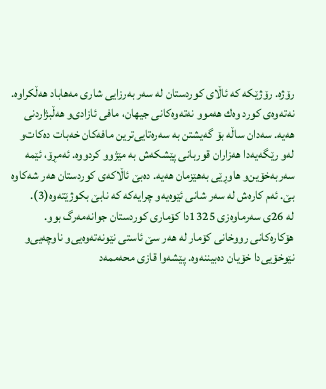رۆژه‌. رۆژێكه‌ كه‌ ئاڵای‌ كوردستان له‌ سه‌ر به‌رزایی‌ شاری‌ مه‌هاباد هه‌ڵكراوه‌. نه‌ته‌وه‌ی‌ كورد وه‌ك هه‌موو نه‌ته‌وه‌كانی‌ جیهان، مافی‌ ئازادی‌‌و هه‌ڵبژاردنی‌ هه‌یه‌. سه‌دان ساڵه‌ بۆ گه‌یشتن به‌ سه‌ره‌تایی‌ترین مافه‌كان خه‌بات ده‌كات‌و له‌و رێگه‌یه‌دا هه‌زاران قوربانی‌ پێشكه‌ش به‌ مێژوو كردووه‌. ئه‌مڕۆ، ئێمه‌ سه‌ربه‌خۆین‌و هاوڕێی به‌هێزمان هه‌یه‌. ده‌بێ‌ ئاڵاكه‌ی‌ كوردستان هه‌ر شه‌كاوه‌ بێ‌. ئه‌م كاره‌ش له‌ سه‌ر شانی‌ ئێوه‌یه‌‌و چرایه‌كه‌ كه‌ نابێ‌ بكوژێته‌وه‌(3).
له‌ 26ی‌ سه‌رماوه‌زی‌ 1325دا كۆماری‌ كوردستان جوانه‌مه‌رگ بوو. هۆكاره‌كانی‌ رووخانی‌ كۆمار له‌ هه‌ر سێ‌ ئاستی‌ نێونه‌ته‌وه‌یی‌‌و ناوچه‌یی‌‌و نێوخۆیی‌دا خۆیان ده‌بیننه‌وه‌. پێشه‌وا قازی‌ محه‌ممه‌د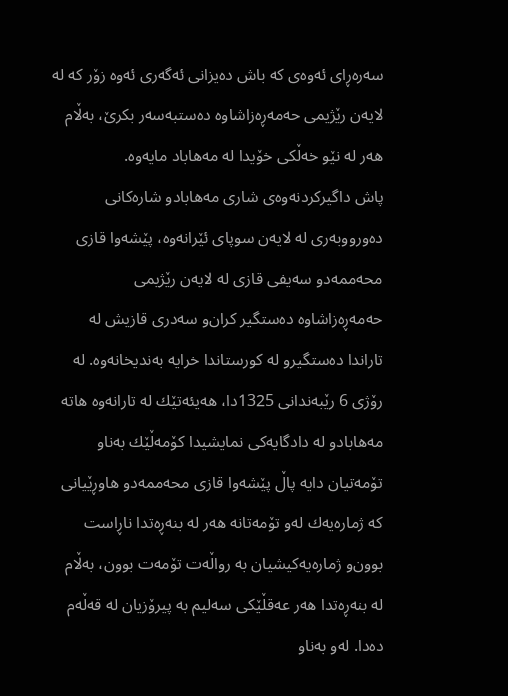سه‌ره‌ڕای‌ ئه‌وه‌ی‌ كه‌ باش ده‌یزانی‌ ئه‌گه‌ری‌ ئه‌وه‌ زۆر كه‌ له‌ لایه‌ن رێژیمی‌ حه‌مه‌ڕه‌زاشاوه‌ ده‌ستبه‌سه‌ر بكرێ‌، به‌ڵام هه‌ر له‌ نێو خه‌ڵكی‌ خۆیدا له‌ مه‌هاباد مایه‌وه‌.
پاش داگیركردنه‌وه‌ی‌ شاری‌ مه‌هاباد‌و شاره‌كانی‌ ده‌ورووبه‌ری‌ له‌ لایه‌ن سوپای‌ ئێرانه‌وه‌، پێشه‌وا قازی‌ محه‌ممه‌د‌و سه‌یفی‌ قازی‌ له‌ لایه‌ن رێژیمی‌ حه‌مه‌ڕه‌زاشاوه‌ ده‌ستگیر كران‌و سه‌دری‌ قازیش له‌ تاراندا ده‌ستگیر‌و له‌ كورستاندا خرایه‌ به‌ندیخانه‌وه‌. له‌ رۆژی‌ 6 رێبه‌ندانی‌ 1325دا، هه‌یئه‌تێك له‌ تارانه‌وه‌ هاته‌ مه‌هاباد‌و له‌ دادگایه‌كی‌ نمایشیدا كۆمه‌ڵێك به‌ناو تۆمه‌تیان دایه‌ پاڵ پێشه‌وا قازی‌ محه‌ممه‌د‌و هاوڕێیانی‌ كه‌ ژماره‌یه‌ك له‌و تۆمه‌تانه‌ هه‌ر له‌ بنه‌ڕه‌تدا ناڕاست بوون‌و ژماره‌یه‌كیشیان به‌ رواڵه‌ت تۆمه‌ت بوون، به‌ڵام له‌ بنه‌ڕه‌تدا هه‌ر عه‌قڵێكی‌ سه‌لیم به‌ پیرۆزیان له‌ قه‌ڵه‌م ده‌دا. له‌و به‌ناو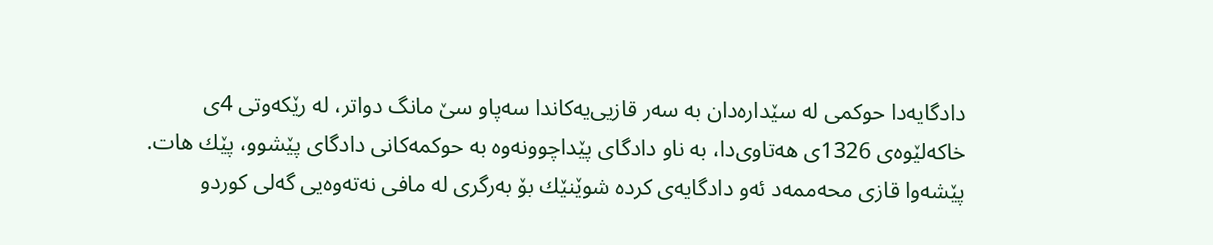دادگایه‌دا حوكمی‌ له‌ سێداره‌دان به‌ سه‌ر قازیی‌یه‌كاندا سه‌پا‌و سێ‌ مانگ دواتر، له‌ رێكه‌وتی‌ 4ی‌ خاكه‌لێوه‌ی‌ 1326ی‌ هه‌تاوی‌دا، به‌ ناو دادگای‌ پێداچوونه‌وه‌ به‌ حوكمه‌كانی‌ دادگای‌ پێشوو، پێك هات.
پێشه‌وا قازی‌ محه‌ممه‌د ئه‌و دادگایه‌ی‌ كرده‌ شوێنێك بۆ به‌رگری‌ له‌ مافی‌ نه‌ته‌وه‌یی‌ گه‌لی‌ كورد‌و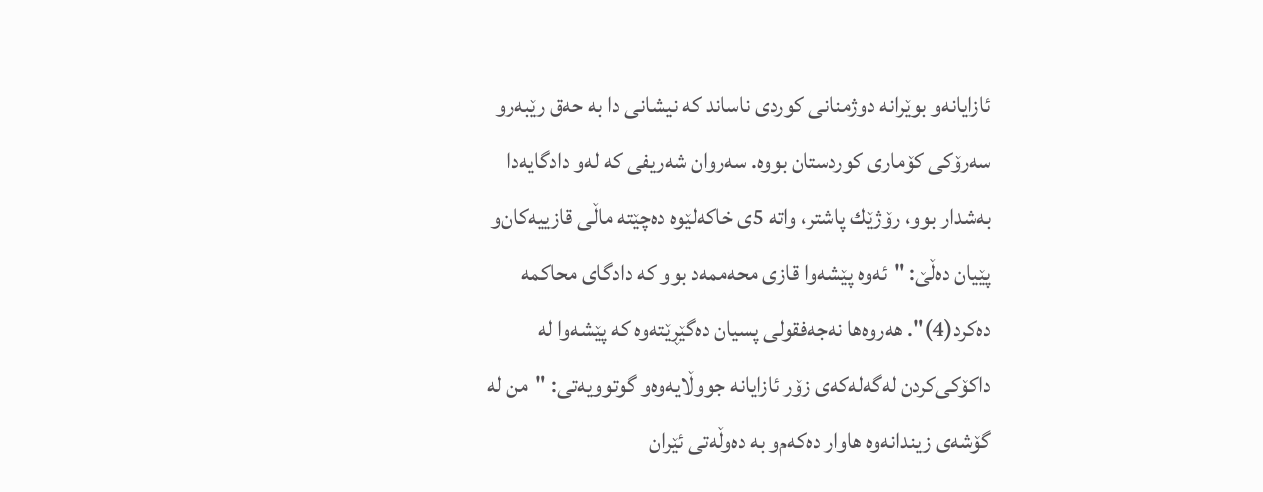ئازایانه‌‌و بوێرانه‌ دوژمنانی‌ كوردی‌ ناساند كه‌ نیشانی‌ دا به‌ حه‌ق رێبه‌ر‌و سه‌رۆكی‌ كۆماری‌ كوردستان بووه‌. سه‌روان شه‌ریفی‌ كه‌ له‌و دادگایه‌دا به‌شدار بوو، رۆژێك پاشتر، واته‌ 5ی‌ خاكه‌لێوه‌ ده‌چێته‌ ماڵی‌ قازییه‌كان‌و پێیان ده‌ڵێ‌: "ئه‌وه‌ پێشه‌وا قازی‌ محه‌ممه‌د بوو كه‌ دادگای‌ محاكمه‌ ده‌كرد(4)". هه‌روه‌ها نه‌جه‌فقولی‌ پسیان ده‌گێڕێته‌وه‌ كه‌ پێشه‌وا له‌ داكۆكی‌كردن له‌گه‌له‌كه‌ی‌ زۆر ئازایانه‌ جووڵایه‌وه‌‌و گوتوویه‌تی‌: "من له‌ گۆشه‌ی‌ زیندانه‌وه‌ هاوار ده‌كه‌م‌و به‌ ده‌وڵه‌تی‌ ئێران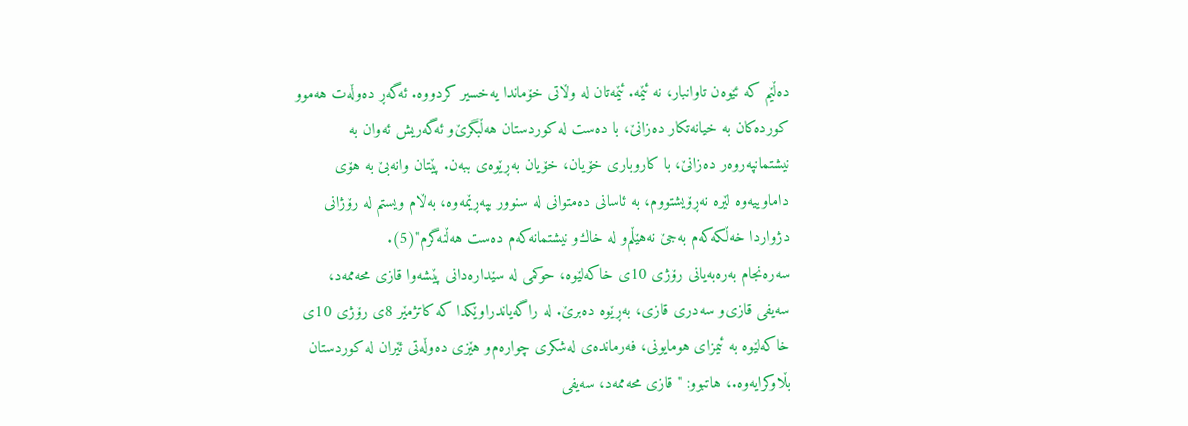ده‌ڵێم كه‌ ئێوه‌ن تاوانبار، نه‌ ئێمه‌. ئێمه‌تان له‌ وڵاتی‌ خۆماندا یه‌خسیر كردووه‌. ئه‌گه‌ڕ ده‌وڵه‌ت هه‌موو كورده‌كان به‌ خیانه‌تكار ده‌زانێ‌، با ده‌ست له‌ كوردستان هه‌ڵبگرێ‌‌و ئه‌گه‌ریش ئه‌وان به‌ نیشتمانپه‌روه‌ر ده‌زانێ‌، با كاروباری‌ خۆیان، خۆیان به‌ڕێوه‌ی‌ ببه‌ن. پێتان وانه‌بێ‌ به‌ هۆی داماوییه‌وه‌ لێره‌ نه‌ڕۆیشتووم، به‌ ئاسانی‌ ده‌متوانی‌ له‌ سنوور بپه‌ڕێمه‌وه‌، به‌ڵام ویستم له‌ رۆژانی‌ دژواردا خه‌ڵكه‌كه‌م به‌جێ‌ نه‌هێڵم‌و له‌ خاك‌و نیشتمانه‌كه‌م ده‌ست هه‌ڵنه‌گرم"(5).
سه‌ره‌نجام به‌ره‌به‌یانی‌ رۆژی‌ 10ی‌ خاكه‌لێوه‌، حوكمی‌ له‌ سێداره‌دانی‌ پێشه‌وا قازی‌ محه‌ممه‌د، سه‌یفی‌ قازی‌‌و سه‌دری‌ قازی‌، به‌ڕێوه‌ ده‌برێ‌. له‌ راگه‌یاندراوێكدا كه‌ كاتژمێر 8ی‌ رۆژی‌ 10ی‌ خاكه‌لێوه‌ به‌ ئیمزای‌ هومایونی‌، فه‌رمانده‌ی‌ له‌شكری‌ چواره‌م‌و هێزی‌ ده‌وڵه‌تی‌ ئێران له‌ كوردستان بڵاوكرایه‌وه‌.، هاتبوو: " قازی‌ محه‌ممه‌د، سه‌یفی‌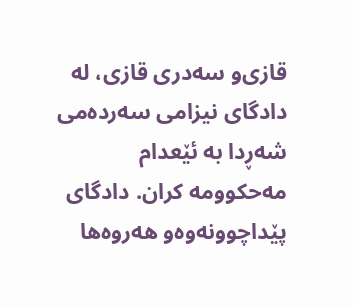قازی‌‌و سه‌دری‌ قازی‌، له‌ دادگای‌ نیزامی‌ سه‌رده‌می‌ شه‌ڕدا به‌ ئێعدام مه‌حكوومه‌ كران. دادگای‌ پێداچوونه‌وه‌‌و هه‌روه‌ها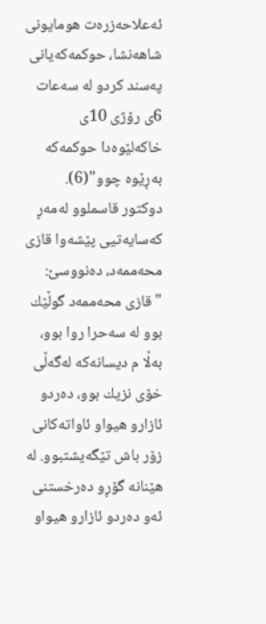ئه‌علاحه‌زره‌ت هومایونی‌ شاهه‌نشا، حوكمه‌كه‌یانی‌ په‌سند كرد‌و له‌ سه‌عات 6ی‌ رۆژی‌ 10ی‌ خاكه‌لێوه‌دا حوكمه‌كه‌ به‌ڕێوه‌ چوو"(6).
دوكتور قاسملوو له‌مه‌ڕ كه‌سایه‌تیی‌ پێشه‌وا قازی‌ محه‌ممه‌د، ده‌نووسێ‌: "قازی‌ محه‌ممه‌د گوڵێك بوو له‌ سه‌حرا روا بوو، به‌ڵا م دیسانه‌كه‌ له‌گه‌ڵی‌ خۆی نزیك بوو، ده‌رد‌و ئازار‌و هیوا‌و ئاواته‌كانی‌ زۆر باش تێگه‌یشتبوو. له‌ هێنانه‌ گۆڕ‌و ده‌رخستنی‌ ئه‌و ده‌رد‌و ئازار‌و هیواو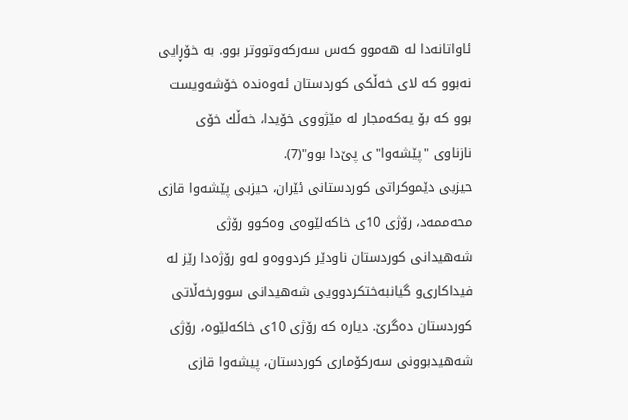ئاواتانه‌دا له‌ هه‌موو كه‌س سه‌ركه‌وتووتر بوو. به‌ خۆڕایی‌ نه‌بوو كه‌ لای‌ خه‌ڵكی‌ كوردستان ئه‌وه‌نده‌ خۆشه‌ویست بوو كه‌ بۆ یه‌كه‌مجار له‌ مێژووی‌ خۆیدا، خه‌ڵك خۆی نازناوی‌ "پێشه‌وا"ی‌ پێ‌دا بوو"(7).
حیزبی‌ دێموكراتی‌ كوردستانی‌ ئێران، حیزبی‌ پێشه‌وا قازی‌ محه‌ممه‌د، رۆژی‌ 10ی‌ خاكه‌لێوه‌ی‌ وه‌كوو رۆژی‌ شه‌هیدانی‌ كوردستان ناودێر كردووه‌‌و له‌و رۆژه‌دا رێز له‌ فیداكاری‌‌و گیانبه‌ختكردوویی‌ شه‌هیدانی‌ سوورخه‌ڵاتی‌ كوردستان ده‌گرێ‌. دیاره‌ كه‌ رۆژی‌ 10ی‌ خاكه‌لێوه‌، رۆژی‌ شه‌هیدبوونی‌ سه‌ركۆماری‌ كوردستان، پیشه‌وا قازی‌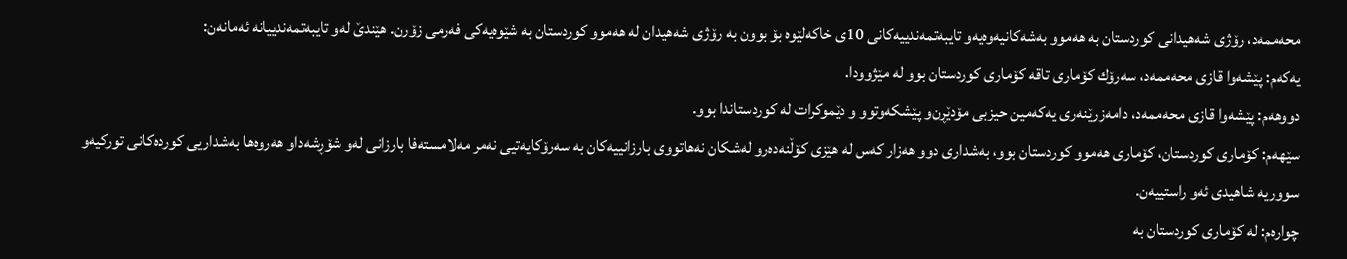محه‌ممه‌د، رۆژی‌ شه‌هیدانی‌ كوردستان به‌ هه‌موو به‌شه‌كانیه‌وه‌یه‌‌و تایبه‌تمه‌ندییه‌كانی‌ 10ی‌ خاكه‌لێوه‌ بۆ بوون به‌ رۆژی‌ شه‌هیدان له‌ هه‌موو كوردستان به‌ شێوه‌یه‌كی‌ فه‌رمی‌ زۆرن. هێندێ‌ له‌و تایبه‌تمه‌ندییانه‌ ئه‌مانه‌ن:
یه‌كه‌م: پێشه‌وا قازی‌ محه‌ممه‌د، سه‌رۆك كۆماری‌ تاقه‌ كۆماری‌ كوردستان بوو له‌ مێژوودا.
دووهه‌م: پێشه‌وا قازی‌ محه‌ممه‌د، دامه‌زرێنه‌ری‌ یه‌كه‌مین حیزبی‌ مۆدێڕن‌و پێشكه‌وتوو و دێموكرات له‌ كوردستاندا بوو.
سێهه‌م: كۆماری‌ كوردستان، كۆماری‌ هه‌موو كوردستان بوو، به‌شداری‌ دوو هه‌زار كه‌س له‌ هێزی‌ كۆڵنه‌ده‌ر‌و له‌شكان نه‌هاتووی‌ بارزانییه‌كان به‌ سه‌رۆكایه‌تیی‌ نه‌مر مه‌لامسته‌فا بارزانی‌ له‌و شۆڕشه‌دا‌و هه‌روه‌ها به‌شداریی‌ كورده‌كانی‌ توركیه‌‌و سووریه‌ شاهیدی‌ ئه‌و راستییه‌ن.
چواره‌م: له‌ كۆماری‌ كوردستان به‌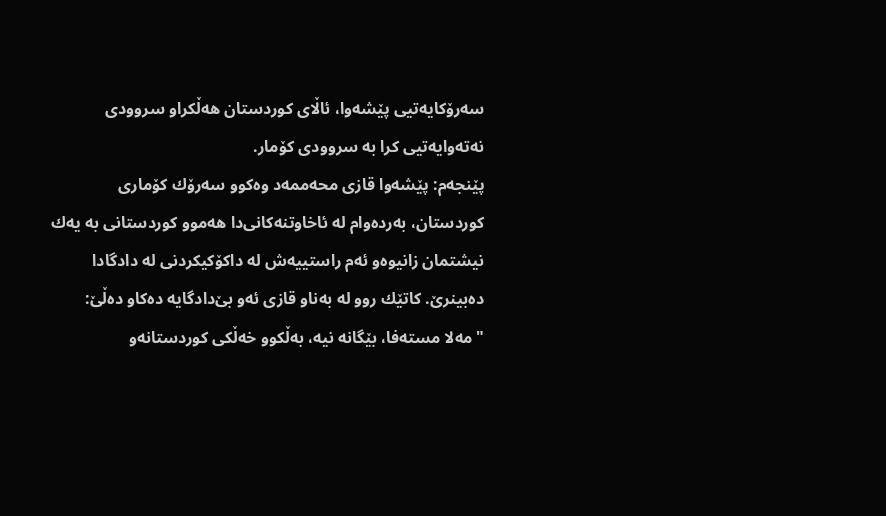سه‌رۆكایه‌تیی‌ پێشه‌وا، ئاڵای‌ كوردستان هه‌ڵكرا‌و سروودی‌ نه‌ته‌وایه‌تیی‌ كرا به‌ سروودی‌ كۆمار.
پێنجه‌م: پێشه‌وا قازی‌ محه‌ممه‌د وه‌كوو سه‌رۆك كۆماری‌ كوردستان، به‌رده‌وام له‌ ئاخاوتنه‌كانی‌دا هه‌موو كوردستانی‌ به‌ یه‌ك نیشتمان زانیوه‌‌و ئه‌م راستییه‌ش له‌ داكۆكیكردنی‌ له‌ دادگادا ده‌بینرێ‌. كاتێك روو له‌ به‌ناو قازی‌ ئه‌و بێ‌دادگایه‌ ده‌كا‌و ده‌ڵێ‌: "مه‌لا مسته‌فا، بێگانه‌ نیه‌، به‌ڵكوو خه‌ڵكی‌ كوردستانه‌‌و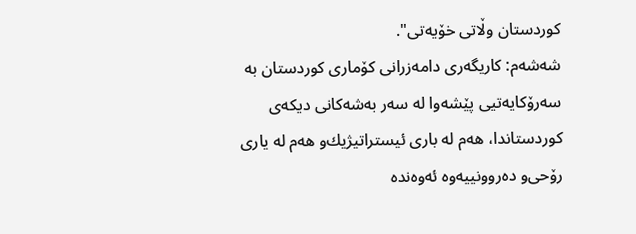كوردستان وڵاتی‌ خۆیه‌تی‌".
شه‌شه‌م: كاریگه‌ری‌ دامه‌زرانی‌ كۆماری‌ كوردستان به‌ سه‌رۆكایه‌تیی پێشه‌وا له‌ سه‌ر به‌شه‌كانی‌ دیكه‌ی‌ كوردستاندا، هه‌م له‌ باری‌ ئیستراتیژیك‌و هه‌م له‌ یاری‌ رۆحی‌‌و ده‌روونییه‌وه‌ ئه‌وه‌نده‌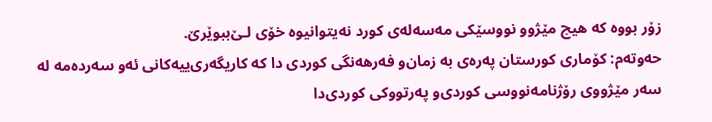زۆر بووه‌ كه‌ هیچ مێژوو نووسێكی‌ مه‌سه‌له‌ی‌ كورد نه‌یتوانیوه‌ خۆی لـێ‌ببوێرێ‌.
حه‌وته‌م: كۆماری‌ كورستان په‌ره‌ی‌ به‌ زمان‌و فه‌رهه‌نگی‌ كوردی‌ دا كه‌ كاریگه‌ری‌ییه‌كانی‌ ئه‌و سه‌رده‌مه‌ له‌ سه‌ر مێژووی‌ رۆژنامه‌نووسی كوردی‌‌و په‌رتووكی‌ كوردی‌دا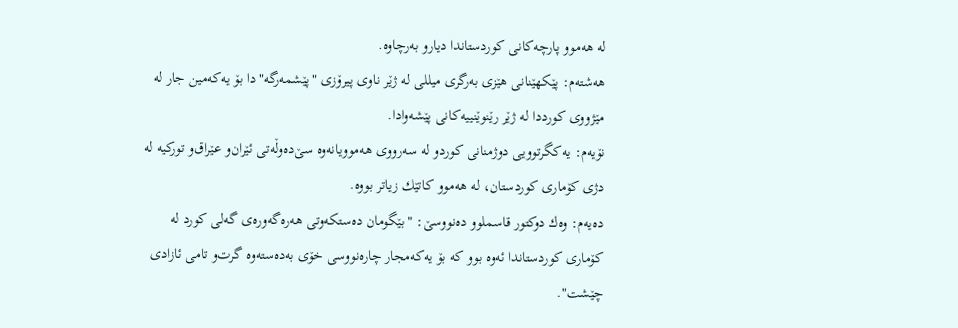له‌ هه‌موو پارچه‌كانی‌ كوردستاندا دیار‌و به‌رچاوه‌.
هه‌شته‌م: پێكهێنانی‌ هێزی‌ به‌رگری‌ میللی‌ له‌ ژێر ناوی‌ پیرۆزی‌ "پێشمه‌رگه‌"دا بۆ یه‌كه‌مین جار له‌ مێژووی‌ كورددا له‌ ژێر رێنوێنییه‌كانی‌ پێشه‌وادا.
نۆیه‌م: یه‌كگرتوویی دوژمنانی‌ كورد‌و له‌ سه‌رووی‌ هه‌موویانه‌وه‌ سێ‌ده‌وڵه‌تی‌ ئێران‌و عێراق‌و توركیه‌ له‌ دژی‌ كۆماری‌ كوردستان، له‌ هه‌موو كاتێك زیاتر بووه‌.
ده‌یه‌م: وه‌ك دوكتور قاسملوو ده‌نووسێ‌: "بێگومان ده‌ستكه‌وتی‌ هه‌ره‌گه‌وره‌ی‌ گه‌لی‌ كورد له‌ كۆماری‌ كوردستاندا ئه‌وه‌ بوو كه‌ بۆ یه‌كه‌مجار چاره‌نووسی خۆی به‌ده‌سته‌وه‌ گرت‌و تامی‌ ئازادی‌ چێشت".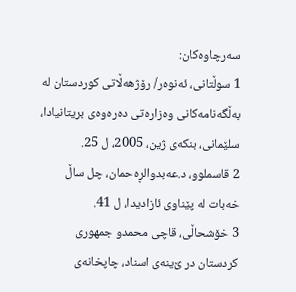سه‌رچاوه‌كان:
1 سوڵتانی‌، ئه‌نوه‌ر/ رۆژهه‌ڵاتی‌ كوردستان له‌ به‌ڵگه‌نامه‌كانی‌ وه‌زاره‌تی‌ ده‌ره‌وه‌ی‌ بریتانیادا، سلێمانی‌، بنكه‌ی‌ ژین، 2005، ل 25.
2 قاسملوو، د.عه‌بدوالڕه‌حمان، چل ساڵ خه‌بات له‌ پێناوی‌ ئازادیدا، ل 41.
3 خۆشحاڵی‌، قاچی‌ محمد‌و جمهوری‌ كردستان در ێ‌ینه‌ی‌ اسناد، چاپخانه‌ی‌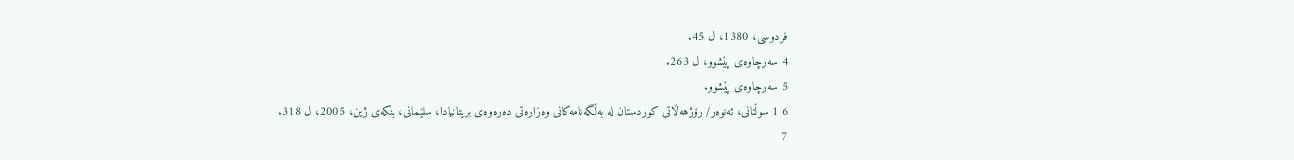فردوسی‌، 1380، ل 45.
4 سه‌رچاوه‌ی‌ پێشوو، ل 263.
5 سه‌رچاوه‌ی‌ پێشوو.
6 1 سوڵتانی‌، ئه‌نوه‌ر/ رۆژهه‌ڵاتی‌ كوردستان له‌ به‌ڵگه‌نامه‌كانی‌ وه‌زاره‌تی‌ ده‌ره‌وه‌ی‌ بریتانیادا، سلێمانی‌، بنكه‌ی‌ ژین، 2005، ل 318.
7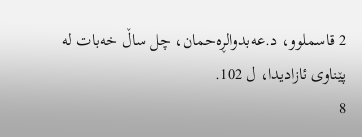2 قاسملوو، د.عه‌بدوالڕه‌حمان، چل ساڵ خه‌بات له‌ پێناوی‌ ئازادیدا، ل 102.
8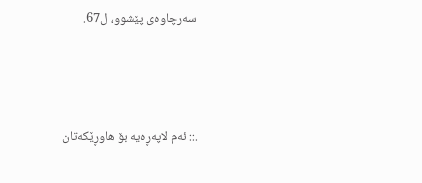سه‌رچاوه‌ی‌ پێشوو، ل67.



.:: ئه‌م لاپه‌ڕه‌یه بۆ هاوڕێکه‌تان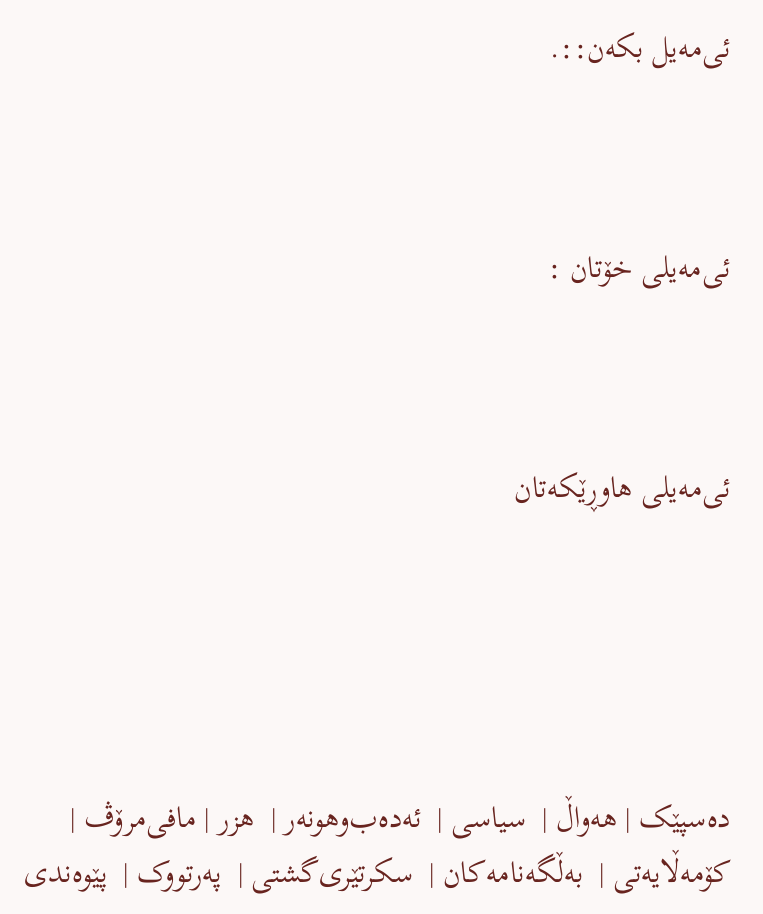ئی‌مه‌یل بکه‌ن::.



ئی‌مه‌یلی خۆتان :



ئی‌مه‌یلی هاوڕێکه‌تان





ده‌سپێک | هه‌واڵ |  سیاسی |  ئه‌ده‌ب‌وهونه‌ر |  هزر | مافی‌مرۆڤ |  کۆمه‌ڵایه‌تی |  به‌ڵگه‌نامه‌کان |  سکرتێری‌گشتی |  په‌رتووک |  پێوه‌ندی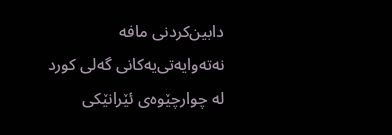دابین‌كردنی‌ مافه‌ نه‌ته‌وایه‌تی‌یه‌کانی گه‌لی‌ كورد له‌ چوارچێوه‌ی ئێرانێکی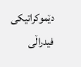دێموكراتیكی‌ فیدراڵی‌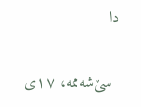دا

  سێ‌شه‌ممه، ۱۷‌ی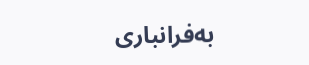به‌فرانباری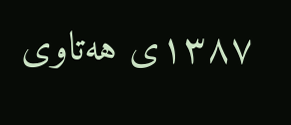۱۳۸۷ی هه‌تاوی